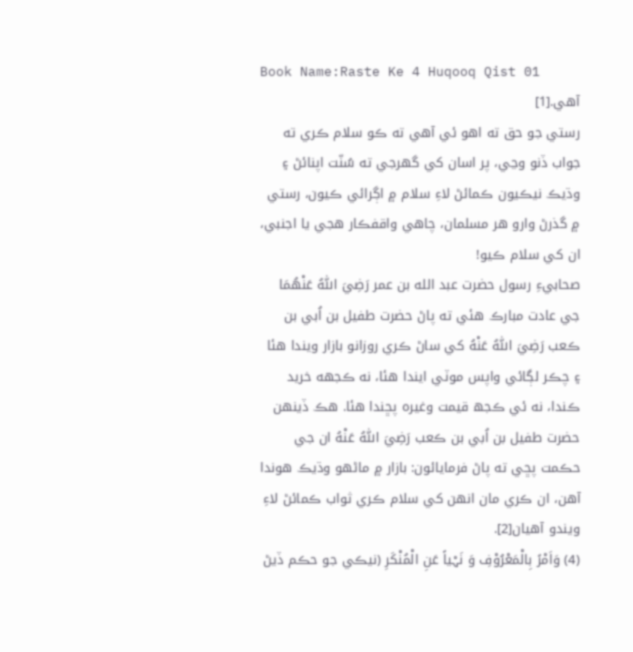Book Name:Raste Ke 4 Huqooq Qist 01
آهي.[1]
رستي جو حق ته اهو ئي آهي ته ڪو سلام ڪري ته جواب ڏنو وڃي، پر اسان کي گهرجي ته سُنّت اپنائڻ ۽ وڌيڪ نيڪيون ڪمائڻ لاءِ سلام ۾ اڳرائي ڪيون، رستي ۾ گذرڻ وارو هر مسلمان، چاهي واقفڪار هجي يا اجنبي، ان کي سلام ڪيو!
صحابيءِ رسول حضرت عبد الله بن عمر رَضِيَ اللّٰهُ عَنْهُمَا جي عادت مبارڪ هئي ته پاڻ حضرت طفيل بن اُبي بن ڪعب رَضِيَ اللّٰهُ عَنْهُ کي ساڻ ڪري روزانو بازار ويندا هئا ۽ چڪر لڳائي واپس موٽي ايندا هئا، نه ڪجهه خريد ڪندا، نه ئي ڪجھ قيمت وغيره پڇندا هئا. هڪ ڏينهن حضرت طفيل بن اُبي بن ڪعب رَضِيَ اللّٰهُ عَنْهُ ان جي حڪمت پڇي ته پاڻ فرمايائون: بازار ۾ ماڻهو وڌيڪ هوندا آهن، ان ڪري مان انهن کي سلام ڪري ثواب ڪمائڻ لاءِ ويندو آهيان[2].
(4) وَاَمْرً بِالْمَعْرُوْفِ وَ نَہْیاً عَنِ الْمُنْکَرِ (نيڪي جو حڪم ڏيڻ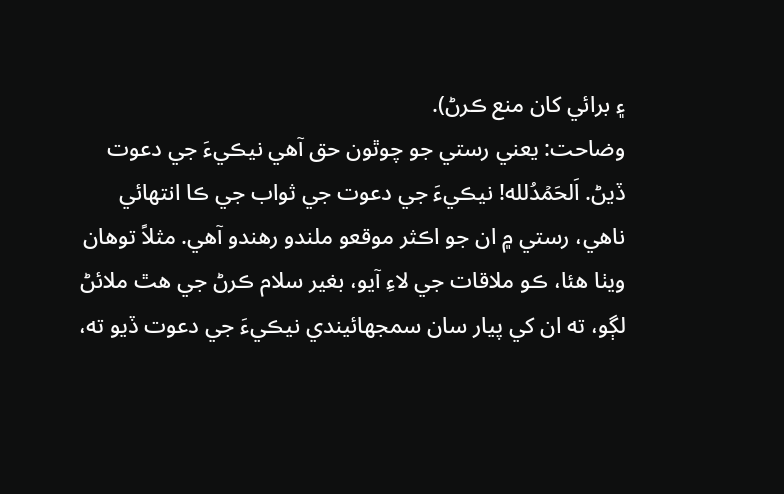۽ برائي کان منع ڪرڻ).
وضاحت: يعني رستي جو چوٿون حق آهي نيڪيءَ جي دعوت ڏيڻ. اَلحَمۡدُلله! نيڪيءَ جي دعوت جي ثواب جي ڪا انتهائي ناهي، رستي ۾ ان جو اڪثر موقعو ملندو رهندو آهي. مثلاً توهان ويٺا هئا، ڪو ملاقات جي لاءِ آيو، بغير سلام ڪرڻ جي هٿ ملائڻ لڳو، ته ان کي پيار سان سمجھائيندي نيڪيءَ جي دعوت ڏيو ته،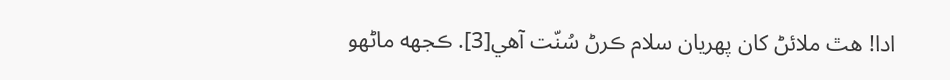ادا! هٿ ملائڻ کان پهريان سلام ڪرڻ سُنّت آهي[3]. ڪجهه ماڻهو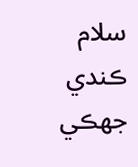سلام ڪندي جهڪي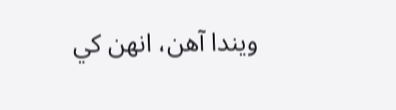ويندا آهن، انهن کي